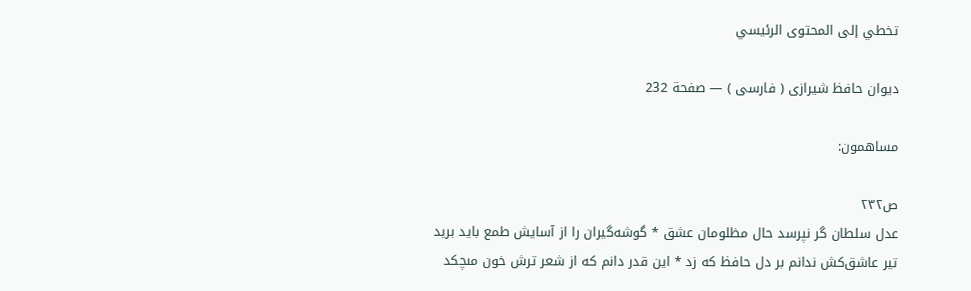تخطي إلى المحتوى الرئيسي

ديوان حافظ شيرازى ( فارسى ) — صفحة 232

مساهمون:

ص٢٣٢
عدل سلطان گر نپرسد حال مظلومان عشق * گوشه‌گيران را از آسايش طمع بايد بريد
تير عاشق‌كش ندانم بر دل حافظ كه زد * اين قدر دانم كه از شعر ترش خون مىچكد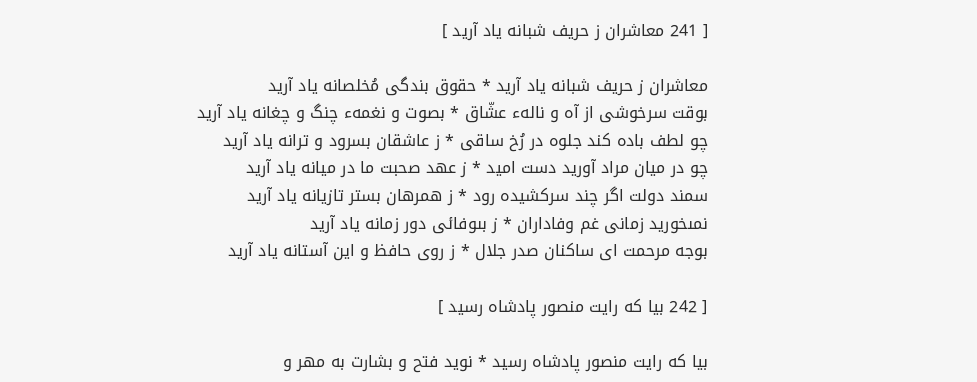[ 241 معاشران ز حريف شبانه ياد آريد ]

معاشران ز حريف شبانه ياد آريد * حقوق بندگى مُخلصانه ياد آريد
بوقت سرخوشى از آه و نالهء عشّاق * بصوت و نغمهء چنگ و چغانه ياد آريد
چو لطف باده كند جلوه در رُخ ساقى * ز عاشقان بسرود و ترانه ياد آريد
چو در ميان مراد آوريد دست اميد * ز عهد صحبت ما در ميانه ياد آريد
سمند دولت اگر چند سركشيده رود * ز همرهان بستر تازيانه ياد آريد
نمىخوريد زمانى غم وفاداران * ز بىوفائى دور زمانه ياد آريد
بوجه مرحمت اى ساكنان صدر جلال * ز روى حافظ و اين آستانه ياد آريد

[ 242 بيا كه رايت منصور پادشاه رسيد ]

بيا كه رايت منصور پادشاه رسيد * نويد فتح و بشارت به مهر و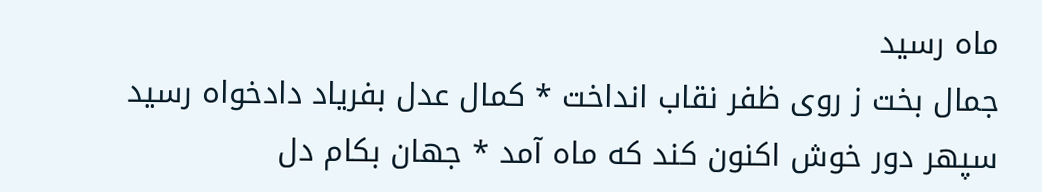ماه رسيد
جمال بخت ز روى ظفر نقاب انداخت * كمال عدل بفرياد دادخواه رسيد
سپهر دور خوش اكنون كند كه ماه آمد * جهان بكام دل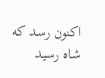اكنون رسد كه شاه رسيد